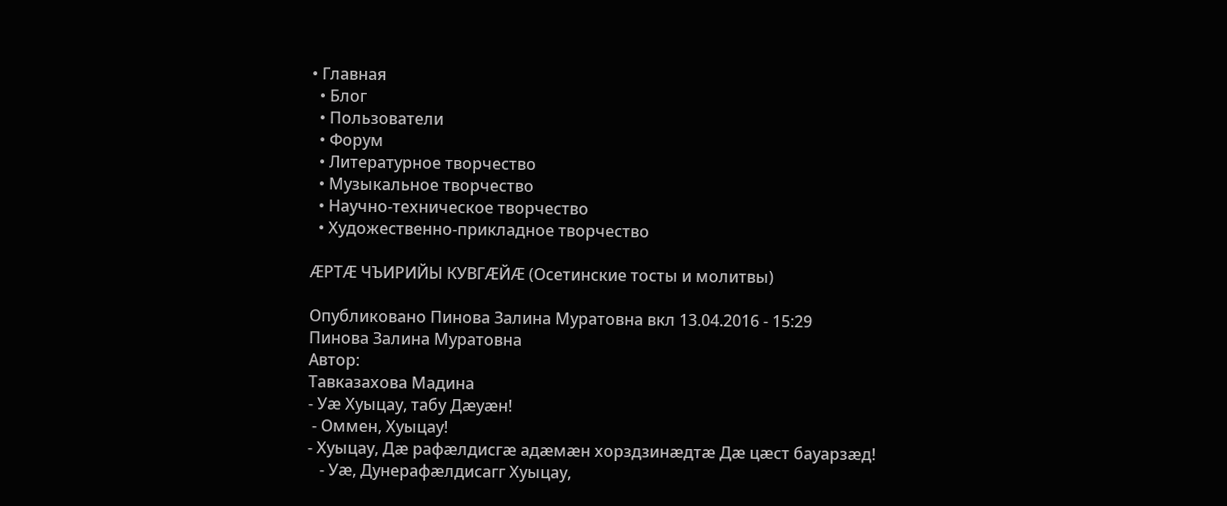• Главная
  • Блог
  • Пользователи
  • Форум
  • Литературное творчество
  • Музыкальное творчество
  • Научно-техническое творчество
  • Художественно-прикладное творчество

ÆРТÆ ЧЪИРИЙЫ КУВГÆЙÆ (Осетинские тосты и молитвы)

Опубликовано Пинова Залина Муратовна вкл 13.04.2016 - 15:29
Пинова Залина Муратовна
Автор:
Тавказахова Мадина
- Уæ Хуыцау, табу Дæуæн!
 - Оммен, Хуыцау!
- Хуыцау, Дæ рафæлдисгæ адæмæн хорздзинæдтæ Дæ цæст бауарзæд!
   - Уæ, Дунерафæлдисагг Хуыцау,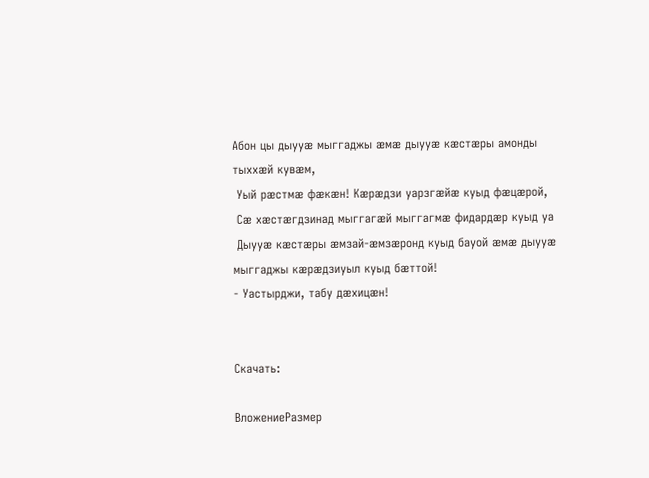Абон цы дыууæ мыггаджы æмæ дыууæ кæстæры амонды тыххæй кувæм,
 Уый рæстмæ фæкæн! Кæрæдзи уарзгæйæ куыд фæцæрой,
 Сæ хæстæгдзинад мыггагæй мыггагмæ фидардæр куыд уа
 Дыууæ кæстæры æмзай-æмзæронд куыд бауой æмæ дыууæ мыггаджы кæрæдзиуыл куыд бæттой!
- Уастырджи, табу дæхицæн!


Скачать:

ВложениеРазмер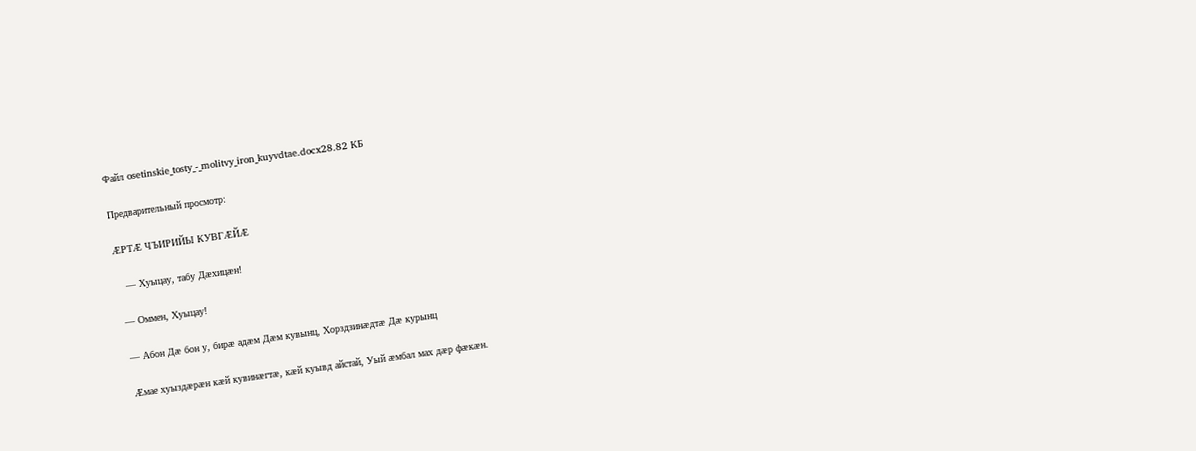Файл osetinskie_tosty_-_molitvy_iron_kuyvdtae.docx28.82 КБ

Предварительный просмотр:

ÆРТÆ ЧЪИРИЙЫ КУВГÆЙÆ

   — Хуыцау, табу Дæхицæн!

 — Оммен, Хуыцау!

 — Абон Дæ бон у, бирæ адæм Дæм кувынц, Хорздзинæдтæ Дæ курынц

 Æмае хуыздæрæн кæй кувинæгтæ, кæй куывд айстай, Уый æмбал мах дæр фæкæн.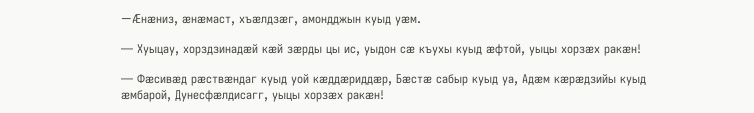—Æнæниз, æнæмаст, хъæлдзæг, амондджын куыд уæм.

— Хуыцау, хорздзинадæй кæй зæрды цы ис, уыдон сæ къухы куыд æфтой, уыцы хорзæх ракæн!

— Фæсивæд рæствæндаг куыд уой кæддæриддæр, Бæстæ сабыр куыд уа, Адæм кæрæдзийы куыд æмбарой, Дунесфæлдисагг, уыцы хорзæх ракæн!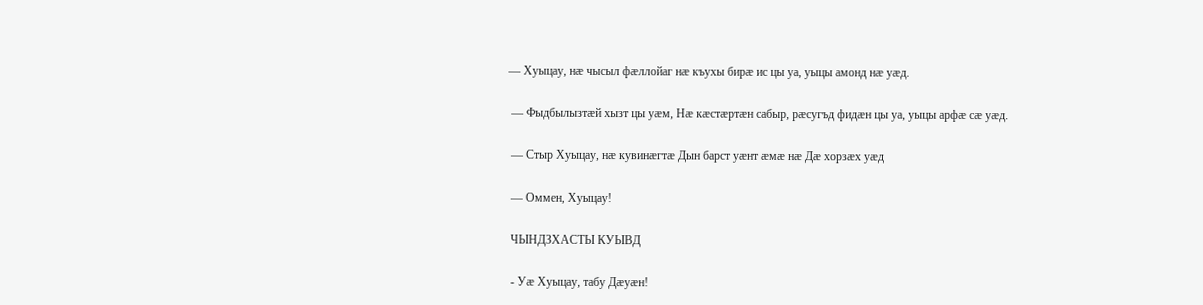— Хуыцау, нæ чысыл фæллойаг нæ къухы бирæ ис цы уа, уыцы амонд нæ уæд.

 — Фыдбылызтæй хызт цы уæм, Нæ кæстæртæн сабыр, рæсугъд фидæн цы уа, уыцы арфæ сæ уæд.

 — Стыр Хуыцау, нæ кувинæгтæ Дын барст уæнт æмæ нæ Дæ хорзæх уæд

 — Оммен, Хуыцау!

 ЧЫНДЗХАСТЫ КУЫВД

 - Уæ Хуыцау, табу Дæуæн!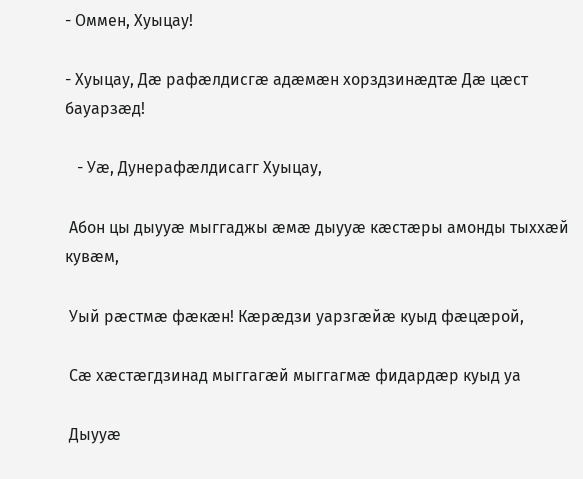- Оммен, Хуыцау!

- Хуыцау, Дæ рафæлдисгæ адæмæн хорздзинæдтæ Дæ цæст бауарзæд!

   - Уæ, Дунерафæлдисагг Хуыцау,

 Абон цы дыууæ мыггаджы æмæ дыууæ кæстæры амонды тыххæй кувæм,

 Уый рæстмæ фæкæн! Кæрæдзи уарзгæйæ куыд фæцæрой,

 Сæ хæстæгдзинад мыггагæй мыггагмæ фидардæр куыд уа

 Дыууæ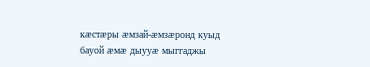кæстæры æмзай-æмзæронд куыд бауой æмæ дыууæ мыггаджы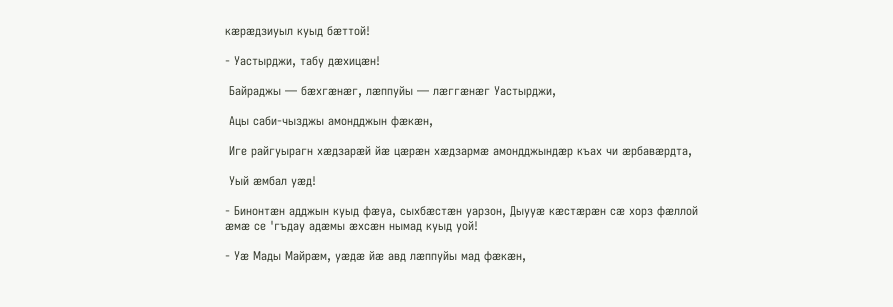кæрæдзиуыл куыд бæттой!

- Уастырджи, табу дæхицæн!

 Байраджы — бæхгæнæг, лæппуйы — лæггæнæг Уастырджи,

 Ацы саби-чызджы амондджын фæкæн,

 Иге райгуырагн хæдзарæй йæ цæрæн хæдзармæ амондджындæр къах чи æрбавæрдта,

 Уый æмбал уæд!

- Бинонтæн адджын куыд фæуа, сыхбæстæн уарзон, Дыууæ кæстæрæн сæ хорз фæллой æмæ се 'гъдау адæмы æхсæн нымад куыд уой!

- Уæ Мады Майрæм, уæдæ йæ авд лæппуйы мад фæкæн,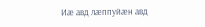Иæ авд лæппуйæн авд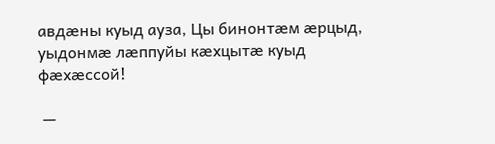авдæны куыд ауза, Цы бинонтæм æрцыд, уыдонмæ лæппуйы кæхцытæ куыд фæхæссой!

 —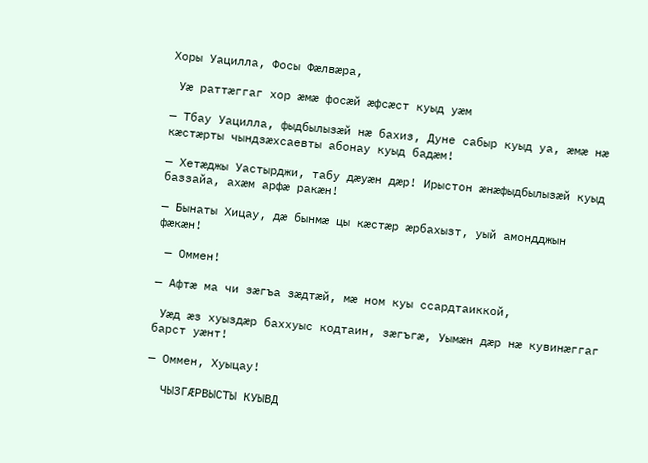Хоры Уацилла, Фосы Фæлвæра,

 Уæ раттæггаг хор æмæ фосæй æфсæст куыд уæм

— Тбау Уацилла, фыдбылызæй нæ бахиз, Дуне сабыр куыд уа, æмæ нæ кæстæрты чындзæхсаевты абонау куыд бадæм!

— Хетæджы Уастырджи, табу дæуæн дæр! Ирыстон æнæфыдбылызæй куыд баззайа, ахæм арфæ ракæн!

— Бынаты Хицау, дæ бынмæ цы кæстæр æрбахызт, уый амондджын фæкæн!

 — Оммен!

— Афтæ ма чи зæгъа зæдтæй, мæ ном куы ссардтаиккой,

 Уæд æз хуыздæр баххуыс кодтаин, зæгъгæ, Уымæн дæр нæ кувинæггаг барст уæнт!

— Оммен, Хуыцау!

  ЧЫЗГÆРВЫСТЫ КУЫВД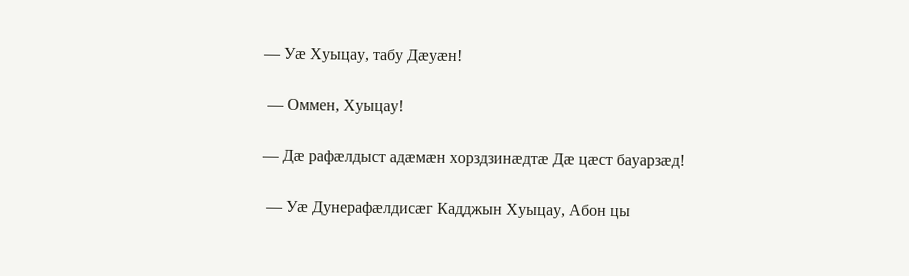— Уæ Хуыцау, табу Дæуæн!

 — Оммен, Хуыцау!

— Дæ рафæлдыст адæмæн хорздзинæдтæ Дæ цæст бауарзæд!

 — Уæ Дунерафæлдисæг Кадджын Хуыцау, Абон цы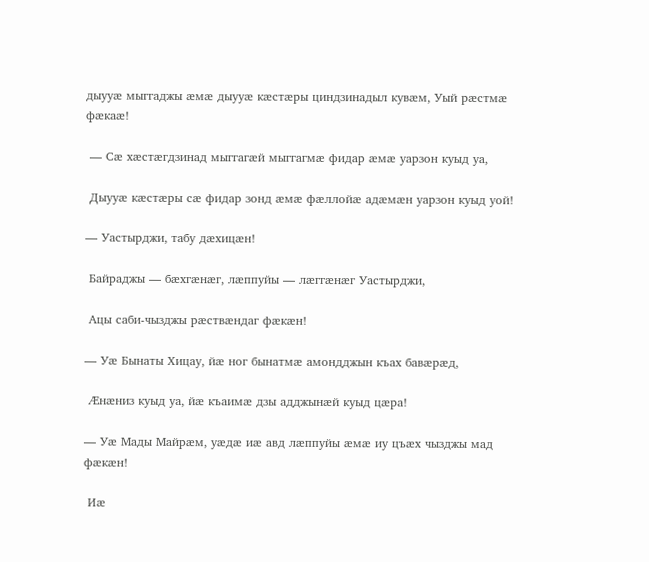дыууæ мыггаджы æмæ дыууæ кæстæры циндзинадыл кувæм, Уый рæстмæ фæкаæ!

 — Сæ хæстæгдзинад мыггагæй мыггагмæ фидар æмæ уарзон куыд уа,

 Дыууæ кæстæры сæ фидар зонд æмæ фæллойæ адæмæн уарзон куыд уой!

— Уастырджи, табу дæхицæн!

 Байраджы — бæхгæнæг, лæппуйы — лæггæнæг Уастырджи,

 Ацы саби-чызджы рæствæндаг фæкæн!

— Уæ Бынаты Хицау, йæ ног бынатмæ амондджын къах бавæрæд,

 Æнæниз куыд уа, йæ къаимæ дзы адджынæй куыд цæра!

— Уæ Мады Майрæм, уæдæ иæ авд лæппуйы æмæ иу цъæх чызджы мад фæкæн!

 Иæ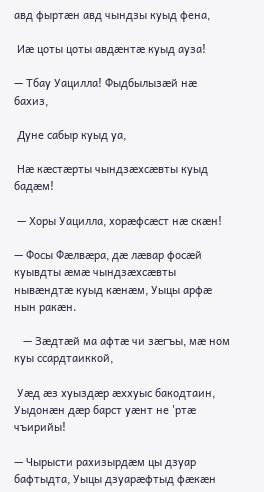авд фыртæн авд чындзы куыд фена,

 Иæ цоты цоты авдæнтæ куыд ауза!

— Тбау Уацилла! Фыдбылызæй нæ бахиз,

 Дуне сабыр куыд уа,

 Нæ кæстæрты чындзæхсæвты куыд бадæм!

 — Хоры Уацилла, хорæфсæст нæ скæн!

— Фосы Фæлвæра, дæ лæвар фосæй куывдты æмæ чындзæхсæвты нывæндтæ куыд кæнæм, Уыцы арфæ нын ракæн.

   — Зæдтæй ма афтæ чи зæгъы, мæ ном куы ссардтаиккой,

 Уæд æз хуыздæр æххуыс бакодтаин, Уыдонæн дæр барст уæнт не 'ртæ чъирийы!

— Чырысти рахизырдæм цы дзуар бафтыдта, Уыцы дзуарæфтыд фæкæн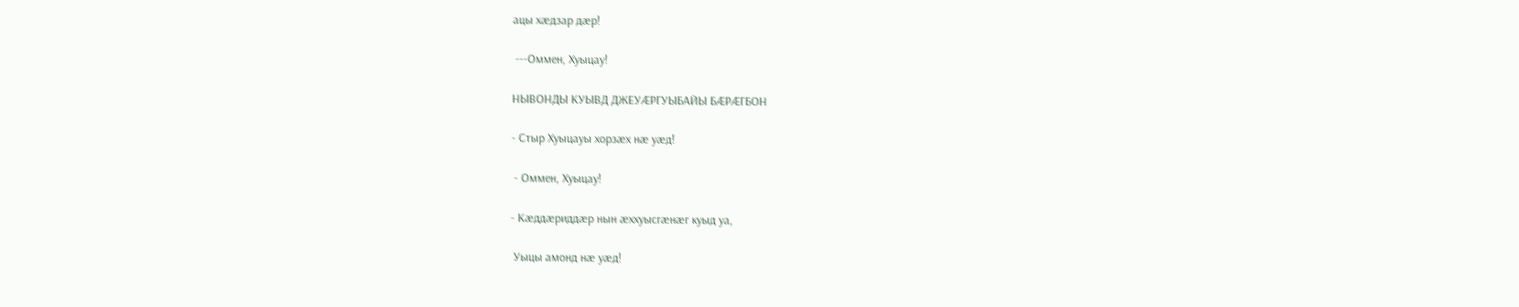ацы хæдзар дæр!

 ---Оммен, Хуыцау!

НЫВОНДЫ КУЫВД ДЖЕУÆРГУЫБАЙЫ БÆРÆГБОН

- Стыр Хуыцауы хорзæх нæ уæд!

 - Оммен, Хуыцау!

- Кæддæриддæр нын æххуысгæнæг куыд уа,

 Уыцы амонд нæ уæд!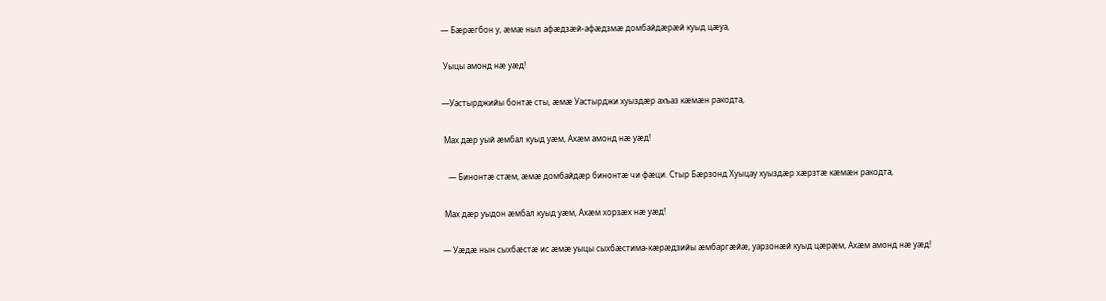— Бæрæгбон у, æмæ ныл афæдзæй-афæдзмæ домбайдæрæй куыд цæуа,

 Уыцы амонд нæ уæд!

—Уастырджийы бонтæ сты, æмæ Уастырджи хуыздæр ахъаз кæмæн ракодта,

 Мах дæр уый æмбал куыд уæм, Ахæм амонд нæ уæд!

   — Бинонтæ стæм, æмæ домбайдæр бинонтæ чи фæци. Стыр Бæрзонд Хуыцау хуыздæр хæрзтæ кæмæн ракодта,

 Мах дæр уыдон æмбал куыд уæм, Ахæм хорзæх нæ уæд!

— Уæдæ нын сыхбæстæ ис æмæ уыцы сыхбæстима-кæрæдзийы æмбаргæйæ, уарзонæй куыд цæрæм, Ахæм амонд нæ уæд!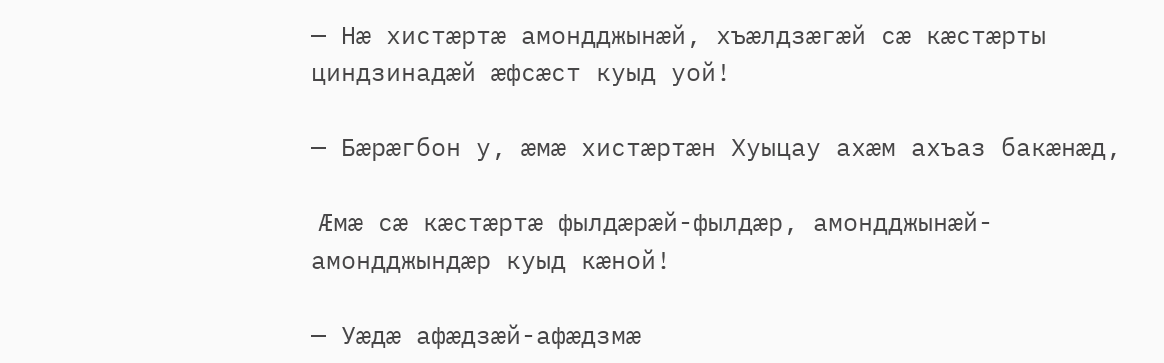— Нæ хистæртæ амондджынæй, хъæлдзæгæй сæ кæстæрты циндзинадæй æфсæст куыд уой!

— Бæрæгбон у, æмæ хистæртæн Хуыцау ахæм ахъаз бакæнæд,

 Æмæ сæ кæстæртæ фылдæрæй-фылдæр, амондджынæй-амондджындæр куыд кæной!

— Уæдæ афæдзæй-афæдзмæ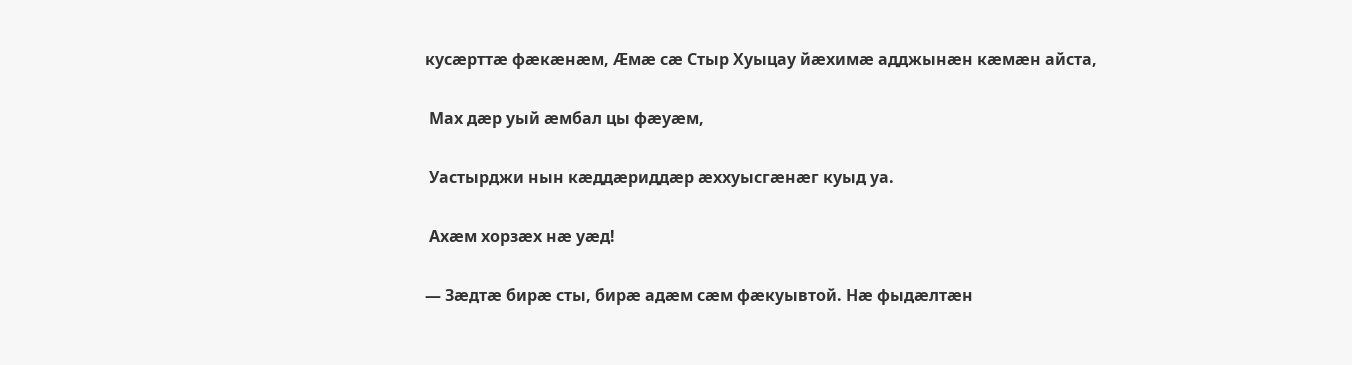кусæрттæ фæкæнæм, Æмæ сæ Стыр Хуыцау йæхимæ адджынæн кæмæн айста,

 Мах дæр уый æмбал цы фæуæм,

 Уастырджи нын кæддæриддæр æххуысгæнæг куыд уа.

 Ахæм хорзæх нæ уæд!

— Зæдтæ бирæ сты, бирæ адæм сæм фæкуывтой. Нæ фыдæлтæн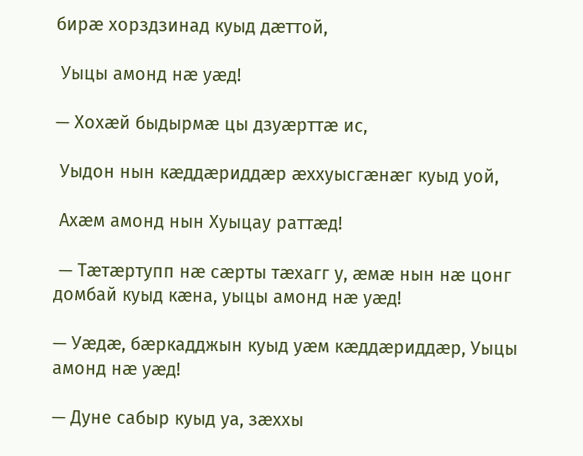бирæ хорздзинад куыд дæттой,

 Уыцы амонд нæ уæд!

— Хохæй быдырмæ цы дзуæрттæ ис,

 Уыдон нын кæддæриддæр æххуысгæнæг куыд уой,

 Ахæм амонд нын Хуыцау раттæд!

 — Тæтæртупп нæ сæрты тæхагг у, æмæ нын нæ цонг домбай куыд кæна, уыцы амонд нæ уæд!

— Уæдæ, бæркадджын куыд уæм кæддæриддæр, Уыцы амонд нæ уæд!

— Дуне сабыр куыд уа, зæххы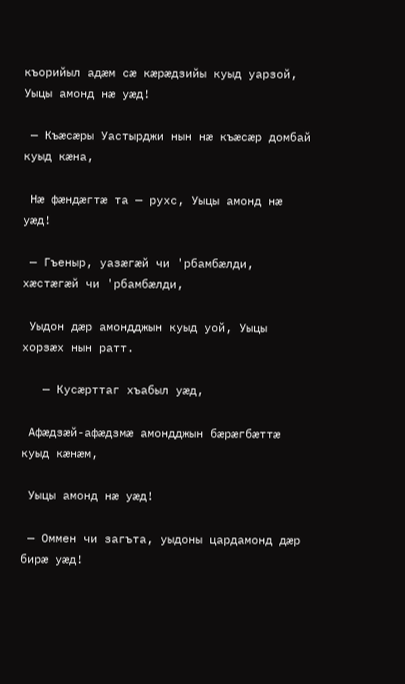къорийыл адæм сæ кæрæдзийы куыд уарзой, Уыцы амонд нæ уæд!

 — Къæсæры Уастырджи нын нæ къæсæр домбай куыд кæна,

 Нæ фæндæгтæ та — рухс, Уыцы амонд нæ уæд!

 — Гъеныр, уазæгæй чи 'рбамбæлди, хæстæгæй чи 'рбамбæлди,

 Уыдон дæр амондджын куыд уой, Уыцы хорзæх нын ратт.

   — Кусæрттаг хъабыл уæд,

 Афæдзæй-афæдзмæ амондджын бæрæгбæттæ куыд кæнæм,

 Уыцы амонд нæ уæд!

 — Оммен чи загъта, уыдоны цардамонд дæр бирæ уæд!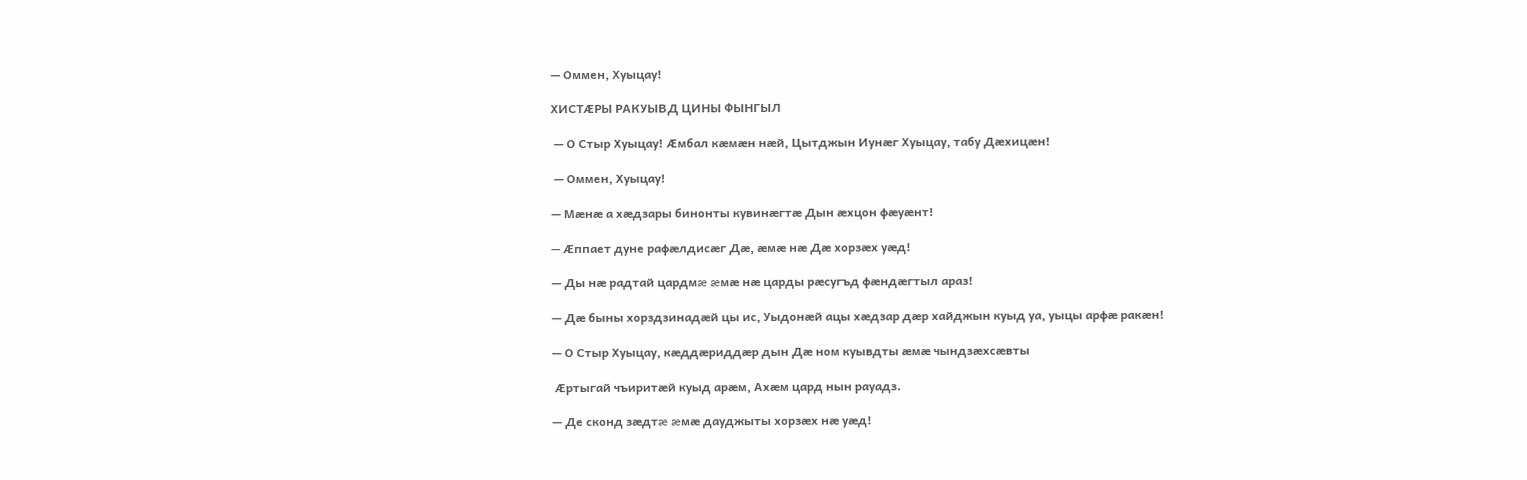— Оммен, Хуыцау!

ХИСТÆРЫ РАКУЫВД ЦИНЫ ФЫНГЫЛ

 — О Стыр Хуыцау! Æмбал кæмæн нæй, Цытджын Иунæг Хуыцау, табу Дæхицæн!

 — Оммен, Хуыцау!

— Мæнæ а хæдзары бинонты кувинæгтæ Дын æхцон фæуæнт!

— Æппает дуне рафæлдисæг Дæ, æмæ нæ Дæ хорзæх уæд!

— Ды нæ радтай цардмæ æмæ нæ царды рæсугъд фæндæгтыл араз!

— Дæ быны хорздзинадæй цы ис, Уыдонæй ацы хæдзар дæр хайджын куыд уа, уыцы арфæ ракæн!

— О Стыр Хуыцау, кæддæриддæр дын Дæ ном куывдты æмæ чындзæхсæвты

 Æртыгай чъиритæй куыд арæм, Ахæм цард нын рауадз.

— Де сконд зæдтæ æмæ дауджыты хорзæх нæ уæд!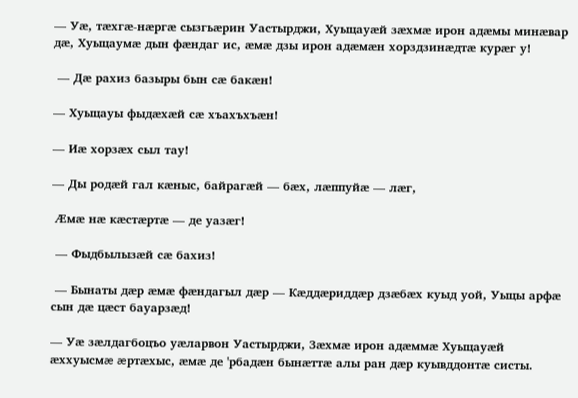— Уæ, тæхгæ-нæргæ сызгьæрин Уастырджи, Хуыцауæй зæхмæ ирон адæмы минæвар дæ, Хуыцаумæ дын фæндаг ис, æмæ дзы ирон адæмæн хорздзинæдтæ курæг у!

 — Дæ рахиз базыры бын сæ бакæн!

— Хуыцауы фыдæхæй сæ хъахъхъæн!

— Иæ хорзæх сыл тау!

— Ды родæй гал кæныс, байрагæй — бæх, лæппуйæ — лæг,

 Æмæ нæ кæстæртæ — де уазæг!

 — Фыдбылызæй сæ бахиз!

 — Бынаты дæр æмæ фæндагыл дæр — Кæддæриддæр дзæбæх куыд уой, Уыцы арфæ сын дæ цæст бауарзæд!

— Уæ зæлдагбоцъо уæларвон Уастырджи, Зæхмæ ирон адæммæ Хуыцауæй æххуысмæ æртæхыс, æмæ де 'рбадæн бынæттæ алы ран дæр куывддонтæ систы.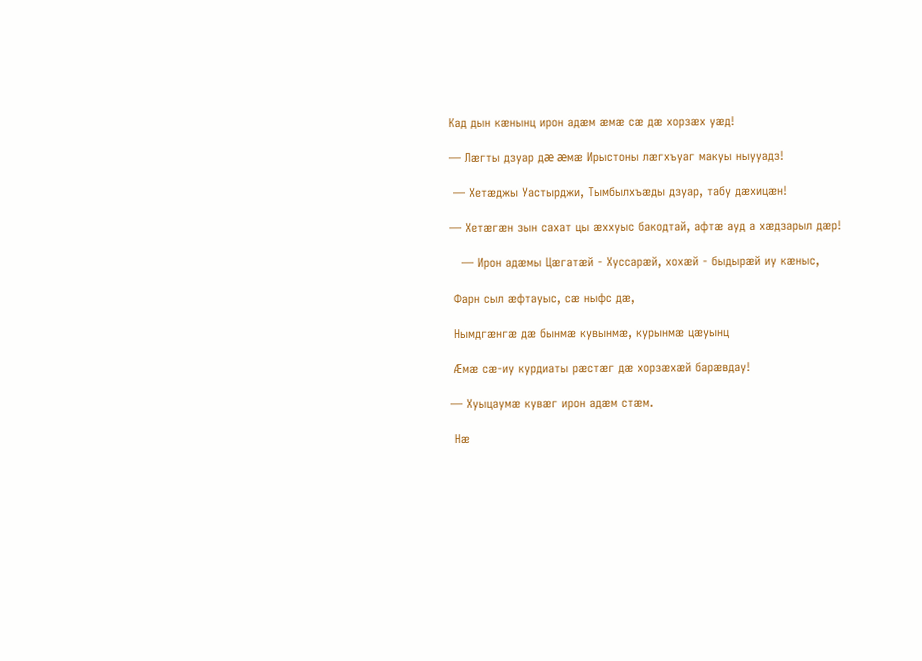Кад дын кæнынц ирон адæм æмæ сæ дæ хорзæх уæд!

— Лæгты дзуар дæ æмæ Ирыстоны лæгхъуаг макуы ныууадз!

 — Хетæджы Уастырджи, Тымбылхъæды дзуар, табу дæхицæн!

— Хетæгæн зын сахат цы æххуыс бакодтай, афтæ ауд а хæдзарыл дæр!

   — Ирон адæмы Цæгатæй - Хуссарæй, хохæй - быдырæй иу кæныс,

 Фарн сыл æфтауыс, сæ ныфс дæ,

 Нымдгæнгæ дæ бынмæ кувынмæ, курынмæ цæуынц

 Æмæ сæ-иу курдиаты рæстæг дæ хорзæхæй барæвдау!

— Хуыцаумæ кувæг ирон адæм стæм.

 Нæ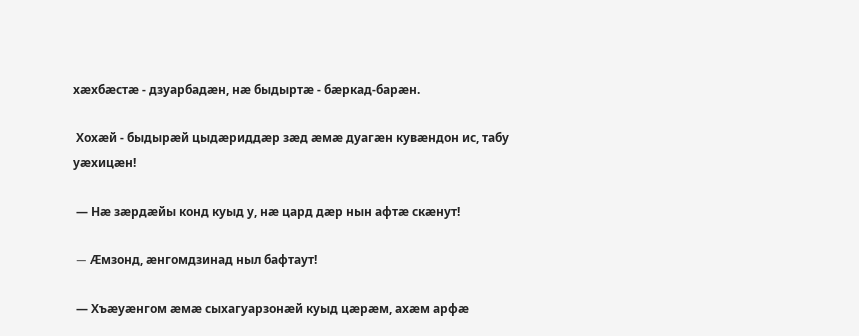хæхбæстæ - дзуарбадæн, нæ быдыртæ - бæркад-барæн.

 Хохæй - быдырæй цыдæриддæр зæд æмæ дуагæн кувæндон ис, табу уæхицæн!

 — Нæ зæрдæйы конд куыд у, нæ цард дæр нын афтæ скæнут!

 — Æмзонд, æнгомдзинад ныл бафтаут!

 — Хъæуæнгом æмæ сыхагуарзонæй куыд цæрæм, ахæм арфæ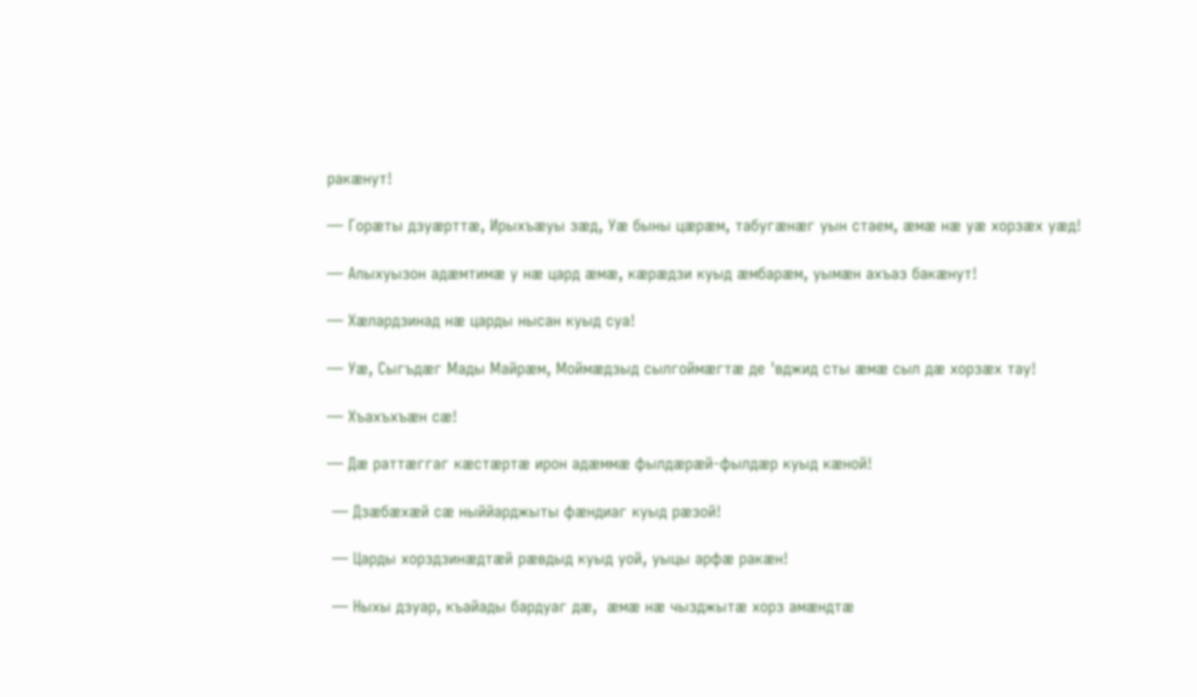ракæнут!

— Горæты дзуæрттæ, Ирыхъæуы зæд, Уæ быны цæрæм, табугæнæг уын стаем, æмæ нæ уæ хорзæх уæд!

— Алыхуызон адæмтимæ у нæ цард æмæ, кæрæдзи куыд æмбарæм, уымæн ахъаз бакæнут!

— Хæлардзинад нæ царды нысан куыд суа!

— Уæ, Сыгъдæг Мады Майрæм, Моймæдзыд сылгоймæгтæ де 'вджид сты æмæ сыл дæ хорзæх тау!

— Хъахъхъæн сæ!

— Дæ раттæггаг кæстæртæ ирон адæммæ фылдæрæй-фылдæр куыд кæной!

 — Дзæбæхæй сæ ныййарджыты фæндиаг куыд рæзой!

 — Царды хорздзинæдтæй рæвдыд куыд уой, уыцы арфæ ракæн!

 — Ныхы дзуар, къайады бардуаг дæ,  æмæ нæ чызджытæ хорз амæндтæ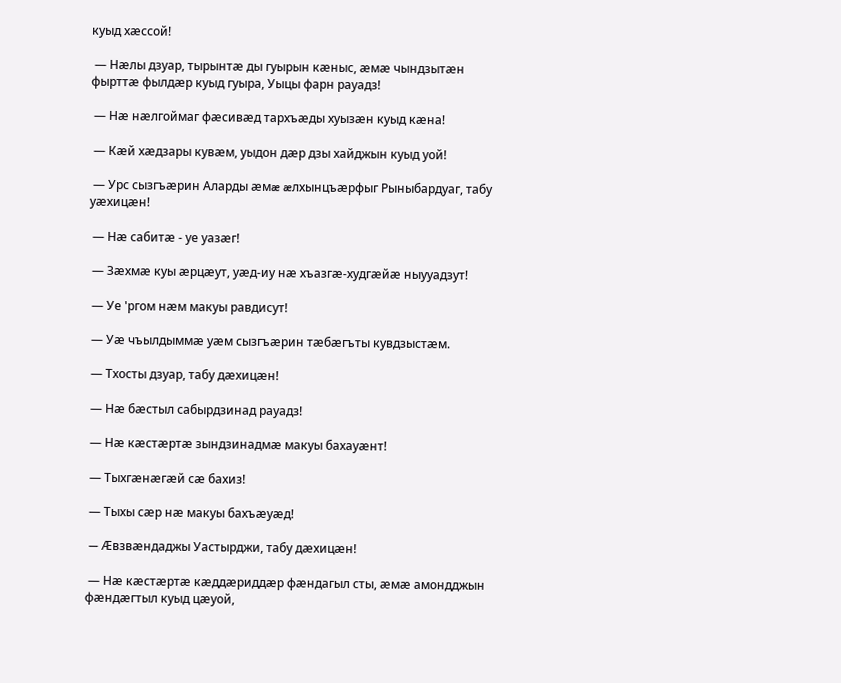куыд хæссой!

 — Нæлы дзуар, тырынтæ ды гуырын кæныс, æмæ чындзытæн фырттæ фылдæр куыд гуыра, Уыцы фарн рауадз!

 — Нæ нæлгоймаг фæсивæд тархъæды хуызæн куыд кæна!

 — Кæй хæдзары кувæм, уыдон дæр дзы хайджын куыд уой!

 — Урс сызгъæрин Аларды æмæ æлхынцъæрфыг Рыныбардуаг, табу уæхицæн!

 — Нæ сабитæ - уе уазæг!

 — Зæхмæ куы æрцæут, уæд-иу нæ хъазгæ-худгæйæ ныууадзут!

 — Уе 'ргом нæм макуы равдисут!

 — Уæ чъылдыммæ уæм сызгъæрин тæбæгъты кувдзыстæм.

 — Тхосты дзуар, табу дæхицæн!

 — Нæ бæстыл сабырдзинад рауадз!

 — Нæ кæстæртæ зындзинадмæ макуы бахауæнт!

 — Тыхгæнæгæй сæ бахиз!

 — Тыхы сæр нæ макуы бахъæуæд!

 — Æвзвæндаджы Уастырджи, табу дæхицæн!

 — Нæ кæстæртæ кæддæриддæр фæндагыл сты, æмæ амондджын фæндæгтыл куыд цæуой,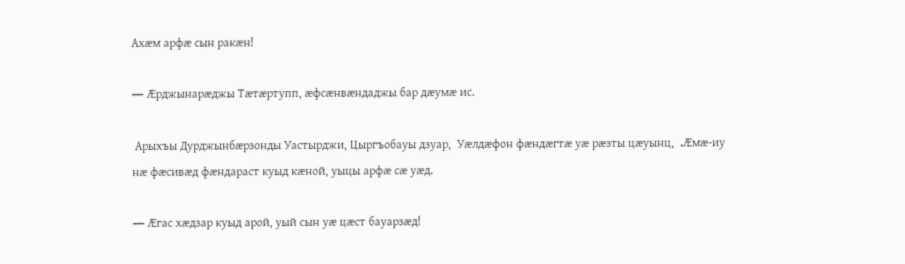Ахæм арфæ сын ракæн!

— Æрджынарæджы Тæтæртупп, æфсæнвæндаджы бар дæумæ ис.

 Арыхъы Дурджынбæрзонды Уастырджи, Цыргъобауы дзуар,  Уæлдæфон фæндæгтæ уæ рæзты цæуынц,  .Æмæ-иу нæ фæсивæд фæндараст куыд кæной, уыцы арфæ сæ уæд.

— Æгас хæдзар куыд арой, уый сын уæ цæст бауарзæд!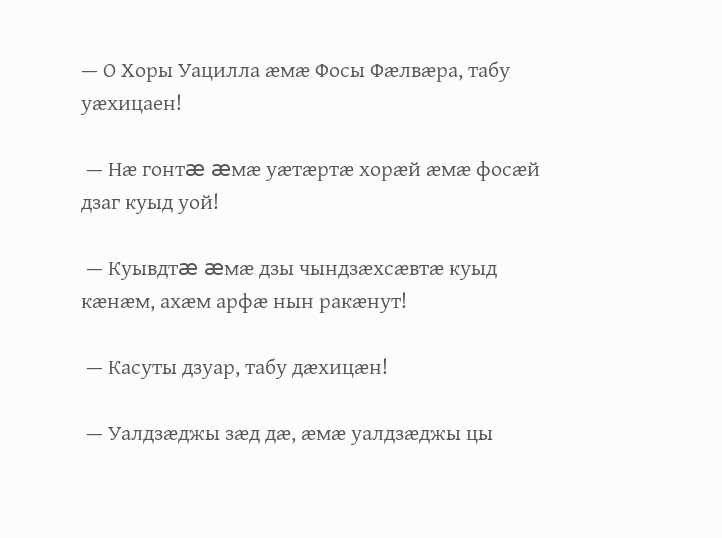— О Хоры Уацилла æмæ Фосы Фæлвæра, табу уæхицаен!

 — Нæ гонтæ æмæ уæтæртæ хорæй æмæ фосæй дзаг куыд уой!

 — Куывдтæ æмæ дзы чындзæхсæвтæ куыд кæнæм, ахæм арфæ нын ракæнут!

 — Касуты дзуар, табу дæхицæн!

 — Уалдзæджы зæд дæ, æмæ уалдзæджы цы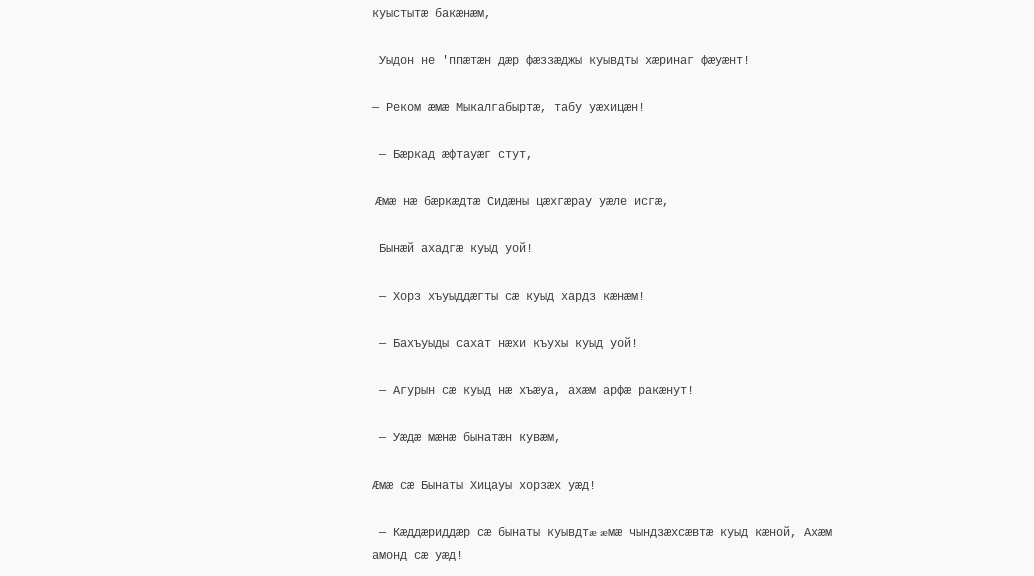куыстытæ бакæнæм,

 Уыдон не 'ппæтæн дæр фæззæджы куывдты хæринаг фæуæнт!

— Реком æмæ Мыкалгабыртæ, табу уæхицæн!

 — Бæркад æфтауæг стут,

 Æмæ нæ бæркæдтæ Сидæны цæхгæрау уæле исгæ,

 Бынæй ахадгæ куыд уой!

 — Хорз хъуыддæгты сæ куыд хардз кæнæм!

 — Бахъуыды сахат нæхи къухы куыд уой!

 — Агурын сæ куыд нæ хъæуа, ахæм арфæ ракæнут!

 — Уæдæ мæнæ бынатæн кувæм,

Æмæ сæ Бынаты Хицауы хорзæх уæд!

 — Кæддæриддæр сæ бынаты куывдтæ æмæ чындзæхсæвтæ куыд кæной, Ахæм амонд сæ уæд!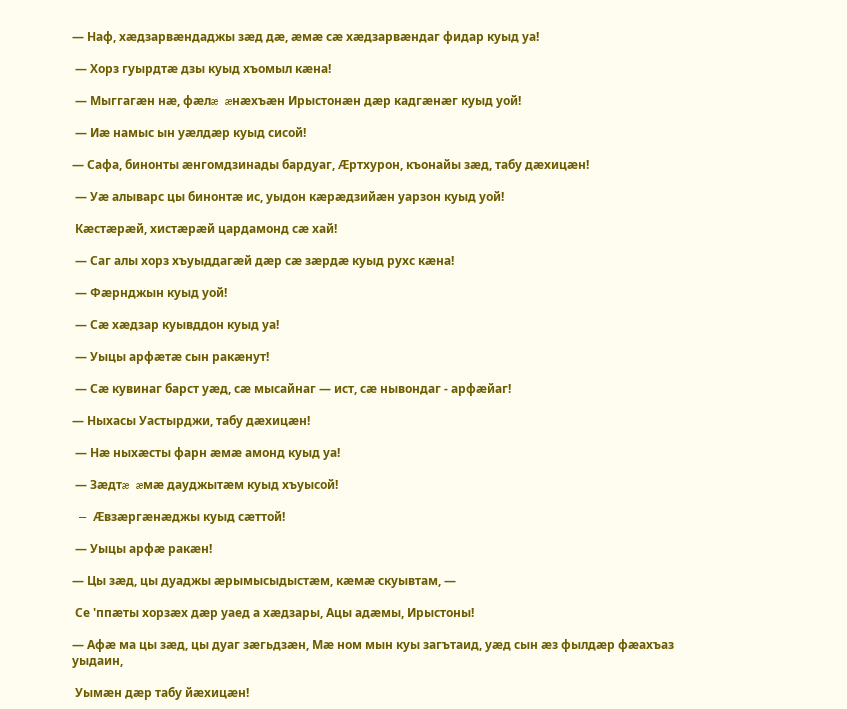— Наф, хæдзарвæндаджы зæд дæ, æмæ сæ хæдзарвæндаг фидар куыд уа!

 — Хорз гуырдтæ дзы куыд хъомыл кæна!

 — Мыггагæн нæ, фæлæ æнæхъæн Ирыстонæн дæр кадгæнæг куыд уой!

 — Иæ намыс ын уæлдæр куыд сисой!

— Сафа, бинонты æнгомдзинады бардуаг, Æртхурон, къонайы зæд, табу дæхицæн!

 — Уæ алыварс цы бинонтæ ис, уыдон кæрæдзийæн уарзон куыд уой!

 Кæстæрæй, хистæрæй цардамонд сæ хай!

 — Саг алы хорз хъуыддагæй дæр сæ зæрдæ куыд рухс кæна!

 — Фæрнджын куыд уой!

 — Сæ хæдзар куывддон куыд уа!

 — Уыцы арфæтæ сын ракæнут!

 — Сæ кувинаг барст уæд, сæ мысайнаг — ист, сæ нывондаг - арфæйаг!

— Ныхасы Уастырджи, табу дæхицæн!

 — Нæ ныхæсты фарн æмæ амонд куыд уа!

 — Зæдтæ æмæ дауджытæм куыд хъуысой!

 — Æвзæргæнæджы куыд сæттой!

 — Уыцы арфæ ракæн!

— Цы зæд, цы дуаджы æрымысыдыстæм, кæмæ скуывтам, —

 Се 'ппæты хорзæх дæр уаед а хæдзары, Ацы адæмы, Ирыстоны!

— Афæ ма цы зæд, цы дуаг зæгьдзæн, Мæ ном мын куы загътаид, уæд сын æз фылдæр фæахъаз уыдаин,

 Уымæн дæр табу йæхицæн!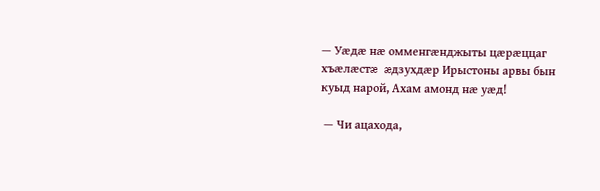— Уæдæ нæ омменгæнджыты цæрæццаг хъæлæстæ æдзухдæр Ирыстоны арвы бын куыд нарой, Ахам амонд нæ уæд!

 — Чи ацахода,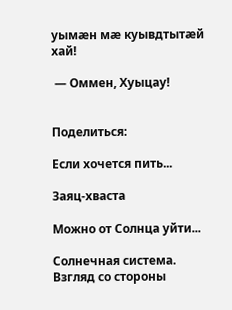уымæн мæ куывдтытæй хай!

 — Оммен, Хуыцау!


Поделиться:

Если хочется пить...

Заяц-хваста

Можно от Солнца уйти...

Солнечная система. Взгляд со стороны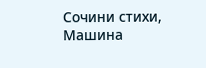Сочини стихи, Машина